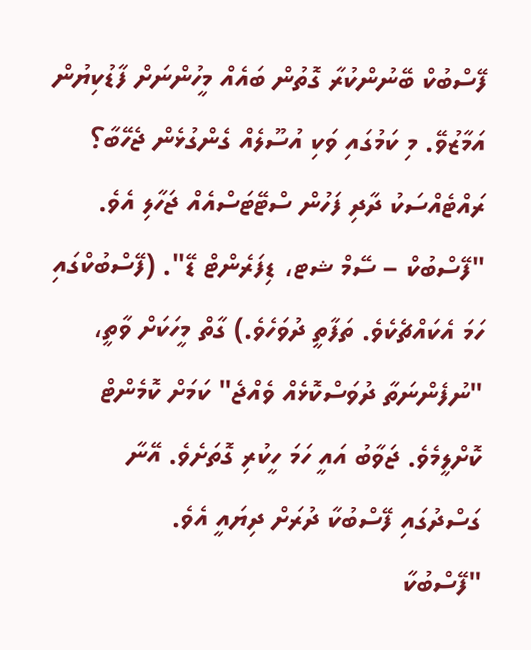ފޭސްބުކް ބޭނުންކުރާ ގޮތުން ބައެއް މީހުންނަށް ފާޑުކިޔުން އަމާޒުވޭ. މި ކަމުގައި ވަކި އުސޫލެއް ގެންގުޅެން ޖެހޭބާ؟
ރައްޓެއްސަކު ދާދި ފަހުން ސްޓޭޓަސްއެއް ޖަހާލި އެވެ. "ފޭސްބުކް – ސޭމް ޝޓ، ޑިފަރެންޓް ޑޭ". (ފޭސްބުކްގައި ހަމަ އެކައްޗެކެވެ. ތަފާތީ ދުވަހެވެ.) ގާތް މީހަކަށް ވާތީ، "ނުފެންނަތާ ދުވަސްކޮޅެއް ވެއްޖެ" ކަމަށް ކޮމެންޓް ކޮށްލީމެވެ. ޖަވާބު އައީ ހަމަ ހީކުރި ގޮތަށެވެ. އޭނާ ގަސްދުގައި ފޭސްބުކާ ދުރަށް ދިޔައީ އެވެ.
"ފޭސްބުކާ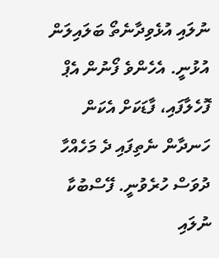ނުލައި އުޅެވިދާނެތޯ ބަލައިލަން އުޅުނީ. އެހެންވެ ފޯނުން އެޕް ފޮހެލާފައި، ފާޑަކަށް އެކަން ހަނދާން ނެތިފައި ދެ މަހެއްހާ ދުވަސް ހުރެވުނީ. ފޭސްބުކާ ނުލައި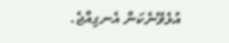އުޅެވޭނެކަން އެނގިއްޖެ.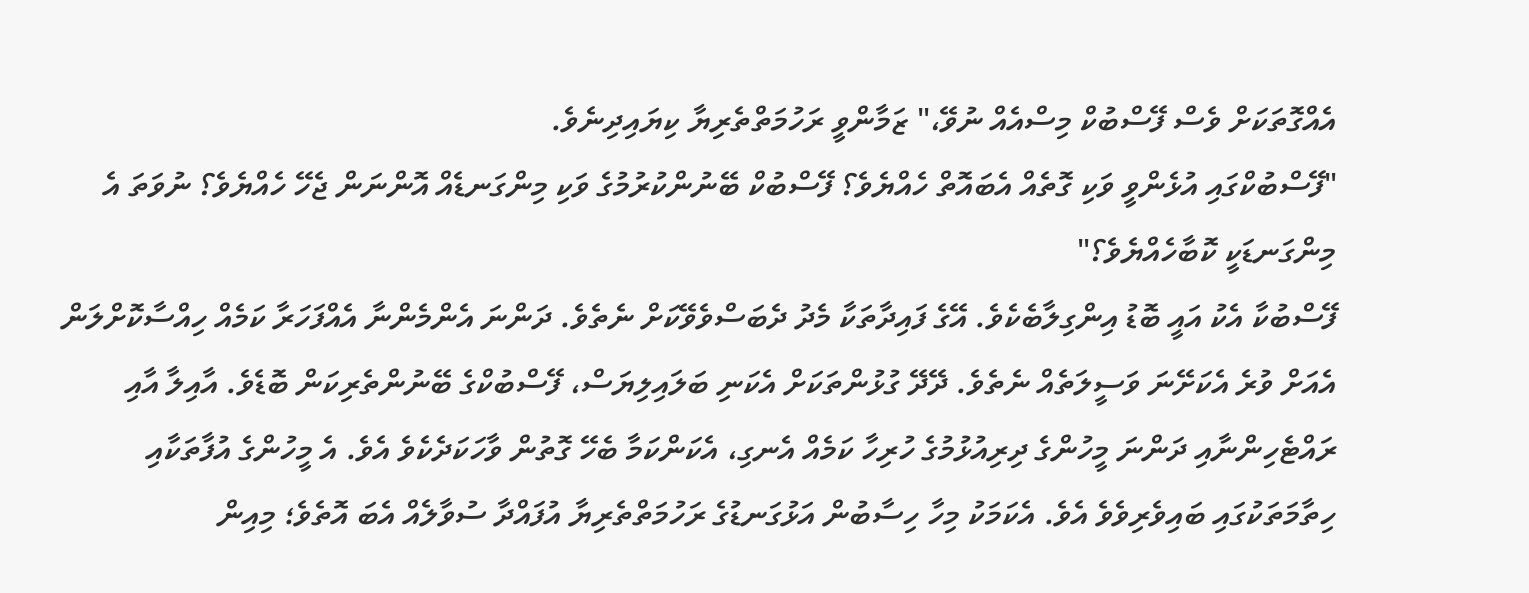އެއްގޮތަކަށް ވެސް ފޭސްބުކް މިސްއެއް ނުވޭ،" ޒަމާންވީ ރަހުމަތްތެރިޔާ ކިޔައިދިނެވެ.
"ފޭސްބުކްގައި އުޅެންވީ ވަކި ގޮތެއް އެބައޮތް ހެއްޔެވެ؟ ފޭސްބުކް ބޭނުންކުރުމުގެ ވަކި މިންގަނޑެއް އޮންނަން ޖެހޭ ހެއްޔެވެ؟ ނުވަތަ އެ މިންގަނޑަކީ ކޮބާހެއްޔެވެ؟"
ފޭސްބުކާ އެކު އައީ ބޮޑު އިންގިލާބެކެވެ. އޭގެ ފައިދާތަކާ މެދު ދެބަސްވެވޭކަށް ނެތެވެ. ދަންނަ އެންމެންނާ އެއްފަހަރާ ކަމެއް ހިއްސާކޮށްލަން އެއަށް ވުރެ އެކަށޭނަ ވަސީލަތެއް ނެތެވެ. ދޭދޭ ގުޅުންތަކަށް އެކަނި ބަލައިލިޔަސް، ފޭސްބުކްގެ ބޭނުންތެރިކަން ބޮޑެވެ. އާއިލާ އާއި ރައްޓެހިންނާއި ދަންނަ މީހުންގެ ދިރިއުޅުމުގެ ހުރިހާ ކަމެއް އެނގި، އެކަންކަމާ ބެހޭ ގޮތުން ވާހަކަދެކެވެ އެވެ. އެ މީހުންގެ އުފާތަކާއި ހިތާމަތަކުގައި ބައިވެރިވެވެ އެވެ. އެކަމަކު މިހާ ހިސާބުން އަޅުގަނޑުގެ ރަހުމަތްތެރިޔާ އުފައްދާ ސުވާލެއް އެބަ އޮތެވެ؛ މިއިން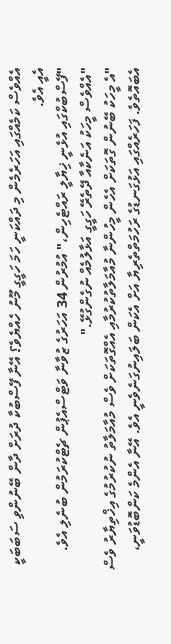އެއްވެސް ކަމެއްގައި އަހަރެމެން މި ދައްކަނީ ހަމަ ހަގީގީ މޫނު ހެއްޔެވެ؟ އޭނާ ފޭސްބުކާ ދުރަށް ދާން ބޭނުންވި ސަބަބަކީ އެއީ އެވެ.
"ފޭސްބުކްގައި އުޅެނީ ޚިޔާލީ ރައްޓެހިން،" އުމުރުން 34 އަހަރުގެ ޒުވާނާ ވަޓްސްއެޕުން ޗެޓްކުރަމުން ބުނެލި އެވެ. "އެއްވެސް މީހަކު އަނެކާއާ ދޭތެރޭ ހަގީގީ އަޅާލުމެއް ނުގެންގުޅޭ."
"އެ މީހަކު ބޭނުން ގޮތަކަށް އެހެން މީހުންނާ މުއާމަލާތުކުރުމާއި އެއްގޮތަކަށް ވެސް މުއާމަލާތު ނުކުރުމުގެ އިޚްތިޔާރު ވެސް އެބައޮތެވެ. ފަހަރެއްގައި އަޅުގަނޑުގެ ރަހުމަތްތެރިޔާ އަށް އެކަން ބަލައިނުގަނެވެނީ އެވެ. އޭނާ އެންމެ ކަންބޮޑުވަނީ،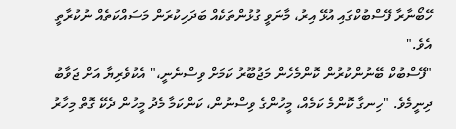ހޭބޯނާރާ ފޭސްބުކްގައި އުޅޭ އިރު، މާނަވީ ގުޅުންތަކެއް ބަދަހިކުރަން މަސައްކަތެއް ނުކުރާތީ އެވެ."
"ފޭސްބުކް ބޭނުންކުރުން ކޮންމެހެން މަޖުބޫރު ކަމަށް ވިސްނެނީ،" އެކުވެރިޔާ އަށް ޖަވާބު ދިނީމެވެ. "ހިނގާ ކޮންމެ ކަމެއް، މީހުންގެ ވިސްނުން، ކަންކަމާ މެދު މީހުން ދެކޭ ގޮތް މިހާރު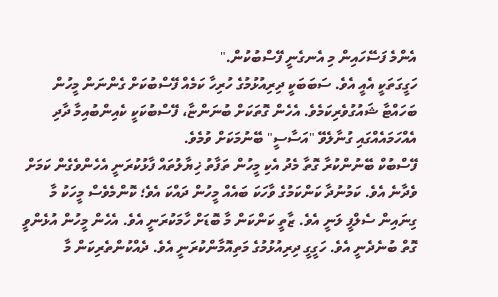އެންމެ ފަސޭހައިން މި އެނގެނީ ފޭސްބުކުން."
ހަގީގަތަކީ އެއީ އެވެ. ސަބަބަކީ ދިރިއުޅުމުގެ ހުރިހާ ކަމެއް ފޭސްބުކަށް ގެންނަން މީހުން ބަހައްޓާ ޝައުގުވެރިކަމެވެ. އެހެން ގޮތަކަށް ބުނަންޏާ، ފޭސްބުކަކީ ކެއިންބުއިމާ ދާދި އެއްހަމައެއްގައި ގުނާލެވޭ "އަސާސީ" ބޭނުމަކަށް ވުމެވެ.
ފޭސްބުކް ބޭނުންކުރާ ގޮތާ މެދު އެކި މީހުން ތަފާތު ޚިޔާލުތައް ފާޅުކުރަނީ އެހެންވެގެން ކަމަށް ވެދާނެ އެވެ. ކަމުނުދާ ކަންކަމުގެ ވާހަކަ ބައެއް މީހުން ދައްކަ އެވެ؛ ކޮންމެވެސް މީހަކު މާ ގިނައިން ސެލްފީ ލަނީ އެވެ. ޒާތީ ކަންކަން މާ ބޮޑަށް ހާމަކުރަނީ އެވެ. އެހެން މީހުން އުޅެންވީ ގޮތް ބުނެދެނީ އެވެ. ހަގީގީ ދިރިއުޅުމުގެ މަތިއޮމާންކުރަނީ އެވެ. ދެއްކުންތެރިކަން މާ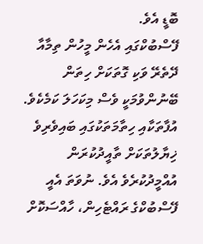ބޮޑީ އެވެ.
ފޭސްބުކްގައި އެހެން މީހުން ތިމާއާ ދޭތެރޭ ވަކި ގޮތަކަށް ހިތަން ބޭނުންވުމަކީ ވެސް މިކަހަލަ ކަމެކެވެ. އުފާތަކާއި ހިތާމަތަކުގައި ބައިވެރިވެ ޚިޔާލުތަކަށް ތާއީދުކުރަން އުއްމީދުކުރެވެ އެވެ. ނުވަތަ އެއީ ފޭސްބުކްގެ ރައްޓެހިން، ހާއްސަކޮށް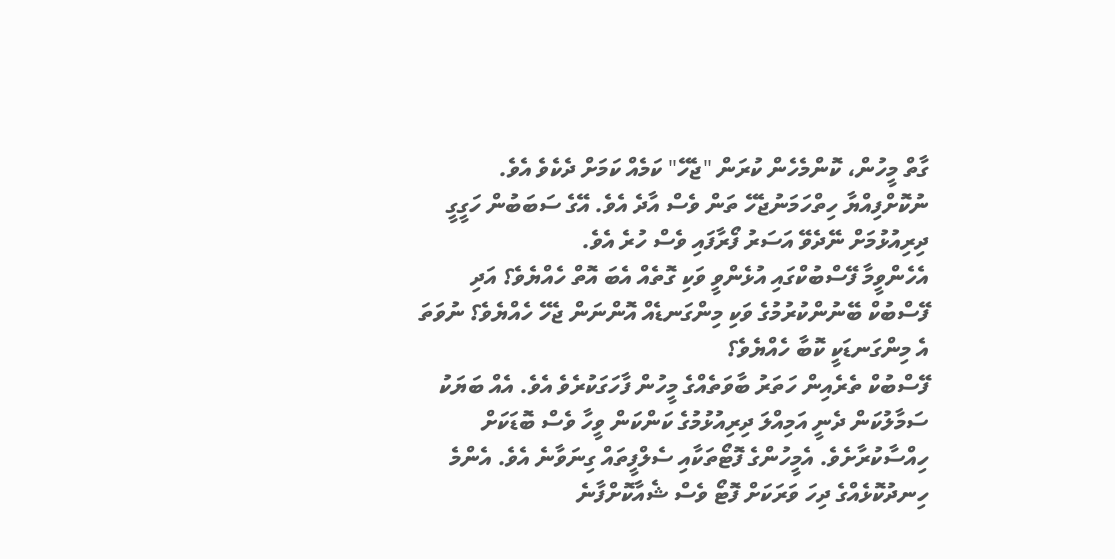ގާތް މީހުން، ކޮންމެހެން ކުރަން "ޖެހޭ" ކަމެއް ކަމަށް ދެކެވެ އެވެ. ނުކޮށްފިއްޔާ ހިތްހަމަނުޖެހޭ ތަން ވެސް އާދެ އެވެ. އޭގެ ސަބަބުން ހަގީގީ ދިރިއުޅުމަށް ނޭދެވޭ އަސަރު ފޯރާފައި ވެސް ހުރެ އެވެ.
އެހެންވީމާ ފޭސްބުކްގައި އުޅެންވީ ވަކި ގޮތެއް އެބަ އޮތް ހެއްޔެވެ؟ އަދި ފޭސްބުކް ބޭނުންކުރުމުގެ ވަކި މިންގަނޑެއް އޮންނަން ޖެހޭ ހެއްޔެވެ؟ ނުވަތަ އެ މިންގަނޑަކީ ކޮބާ ހެއްޔެވެ؟
ފޭސްބުކް ތެރެއިން ހަތަރު ބާވަތެއްގެ މީހުން ފާހަގަކުރެވެ އެވެ. އެއް ބަޔަކު ސަމާލުކަން ދެނީ އަމިއްލަ ދިރިއުޅުމުގެ ކަންކަން ވީހާ ވެސް ބޮޑަކަށް ހިއްސާކުރާށެވެ. އެމީހުންގެ ފޮޓޯތަކާއި ސެލްފީތައް ގިނަވާނެ އެވެ. އެންމެ ހިނދުކޮޅެއްގެ ދިހަ ވަރަކަށް ފޮޓޯ ވެސް ޝެއާކޮށްފާނެ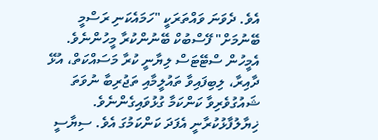އެވެ. ދެވަނަ ވައްތަރަކީ "ހަމައެކަނި ރަސްމީ ބޭނުމަށް" ފޭސްބުކް ބޭނުންކުރާ މީހުންނެވެ. އެމީހުން ސްޓޭޓަސް ލިޔާނީ ކުރާ މަސައްކަތް، އުޅޭ ދާއިރާ، ލިބިފައިވާ ތައުލީމާއި ތަޖުރިބާ ނުވަތަ ޝައުގުވެރިވާ ކަންކަމާ ގުޅުވައިގެންނެވެ. ޚިޔާލުފާޅުކުރާނީ އެފަދަ ކަންކަމުގަ އެވެ. ސިޔާސީ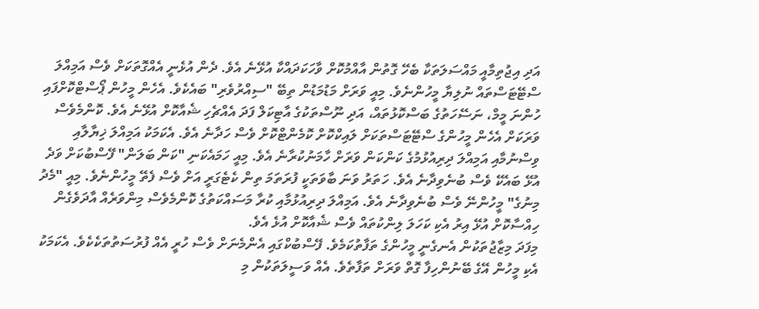އަދި އިޖުތިމާއީ މައްސަލަތަކާ ބެހޭ ގޮތުން އާއްމުކޮށް ވާހަކަދައްކާ އުޅޭނެ އެވެ. ދެން އުޅެނީ އެއްގޮތަކަށް ވެސް އަމިއްލަ ސްޓޭޓަސްތައް ނުލިޔާ މީހުންނެވެ. މިއީ ވަރަށް މަޑުމަޑުން ތިބޭ "ސިއްރުވެރި" ބައެކެވެ. އެހެން މީހުން ޕޯސްޓްކޮށްފައި ހުންނަ މީމް، ނަސޭހަތުގެ ބަސްކޮޅުތައް، އަދި ނޫސްތަކުގެ އާޓިކަލް ފަދަ އެއްޗެހި ޝެއާކޮށް އުޅޭނެ އެވެ. ކޮންމެވެސް ވަރަކަށް އެހެން މީހުންގެ ސްޓޭޓަސްތަކަށް ލައިކްކޮށް ކޮމެންޓްކޮށް ވެސް ހަދާނެ އެވެ. އެކަމަކު އަމިއްލަ ޚިޔާލާއި ވިސްނުމާއި އަމިއްލަ ދިރިއުޅުމުގެ ކަންކަން ވަރަށް ހާމަނުކުރާނެ އެވެ. މިއީ ހަމައެކަނި "ކަން ބަލަން" ފޭސްބުކަށް ވަދެ އުޅޭ ބައެކޭ ވެސް ބުނެވިދާނެ އެވެ. ހަތަރު ވަނަ ބާވަތަކީ ފުރަތަމަ ތިން ކެޓެގަރީ އަށް ވެސް ފެތޭ މީހުންނެވެ. މިއީ "މެދު މިނުގެ" މީހުންނޭ ވެސް ބުނެވިދާނެ އެވެ. އަމިއްލަ ދިރިއުޅުމާއި ކުރާ މަސައްކަތުގެ ކޮންމެވެސް މިންވަރެއް އާދަވެގެން ހިއްސާކޮށް އުޅޭ އިރު އެކި ކަހަލަ ލިންކުތައް ވެސް ޝެއާކޮށް އުޅެ އެވެ.
މިފަދަ މިޒާޖުތަކުން އެނގެނީ މީހުންގެ ތަފާތުކަމެވެ. ފޭސްބުކްގައި އެންމެނަށް ވެސް ހުރީ އެއް ފުރުސަތުތަކެކެވެ. އެކަމަކު އެކި މީހުން އޭގެ ބޭނުންހިފާ ގޮތް ވަރަށް ތަފާތެވެ. އެއް ވަސީލަތަކުން މި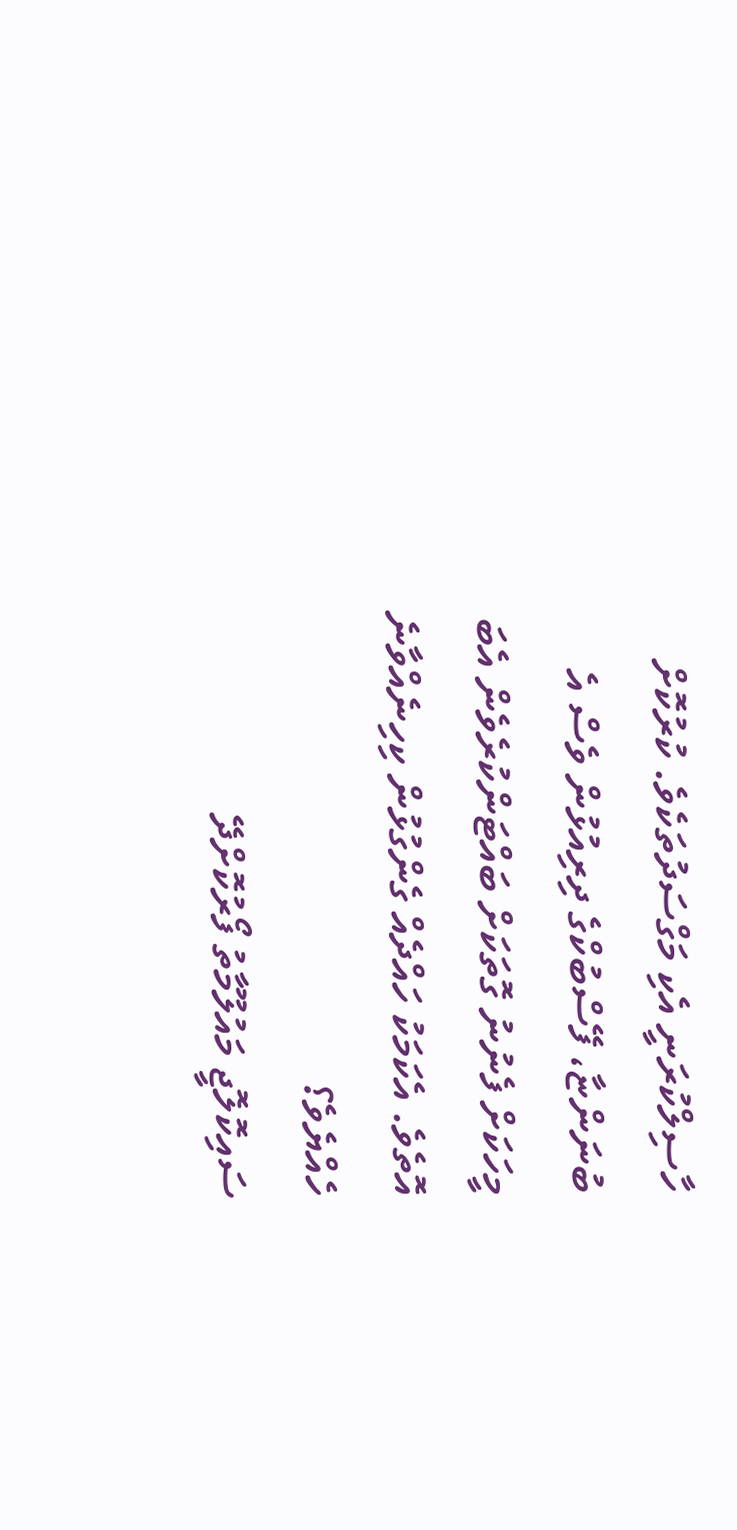ހާސިލްކުރަނީ އެކި މަގްސަދުތަކެވެ. ކުރުކޮށް ބުނަންޏާ، ފޭސްބުކްގެ ދިރިއުޅުން ވެސް އެ މީހަކަށް ފެނުނު ގޮތަކަށް ބައްޓަންކުރެވެން އެބަ އޮތެވެ. އެކަމަކު ހައްދެއް ގެންގުޅުން ކިހިނެއްވާނެ ހެއްޔެވެ؟
ސައިކޮލޮޖީ މައުލޫމާތު ފޯރުކޮށްދޭ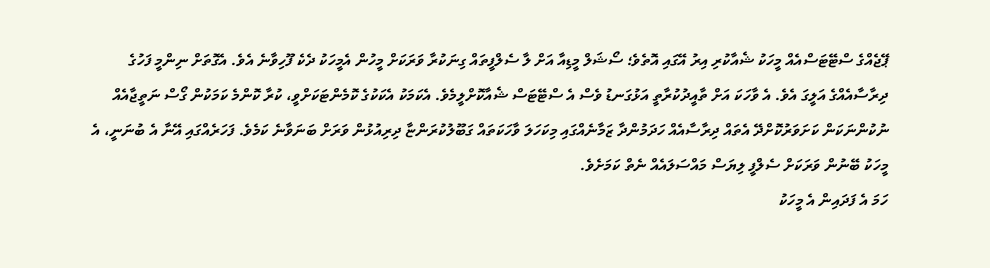ޕޭޖެއްގެ ސްޓޭޓަސްއެއް މީހަކު ޝެއާކުރި އިރު އޭގައި އޮތެވެ؛ ސޯޝަލް މީޑިއާ އަށް ލާ ސެލްފީތައް ގިނަކުރާ ވަރަކަށް މީހުން އެމީހަކު ދެކެ ފޫހިވާނެ އެވެ. އެގޮތަށް ނިންމީ ފަހުގެ ދިރާސާއެއްގެ އަލީގަ އެވެ. އެ ވާހަކަ އަށް ތާއީދުކުރާތީ އަޅުގަނޑު ވެސް އެ ސްޓޭޓަސް ޝެއާކޮށްލީމެވެ. އެކަމަކު އެކަކުގެ ކޮމެންޓަކަށްވީ، ކުރާ ކޮންމެ ކަމަކުން ގޯސް ނަތީޖާއެއް ނުކުންނަކަން ކަށަވަރުކޮށްދޭ އެތައް ދިރާސާއެއް ހަދަމުންދާ ޒަމާނެއްގައި މިކަހަލަ ވާހަކަތައް ގަބޫލުކުރަންޏާ ދިރިއުޅުން ވަރަށް ބަނަވާނެ ކަމެވެ. ފަހަރެއްގައި އޭނާ އެ ބުނަނީ، އެ މީހަކު ބޭނުން ވަރަކަށް ސެލްފީ ލިޔަސް މައްސަލައެއް ނެތް ކަމަށެވެ.
ހަމަ އެ ފަދައިން އެ މީހަކު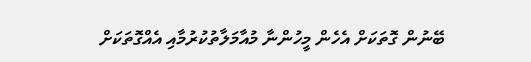ބޭނުން ގޮތަކަށް އެހެން މީހުންނާ މުއާމަލާތުކުރުމާއި އެއްގޮތަކަށް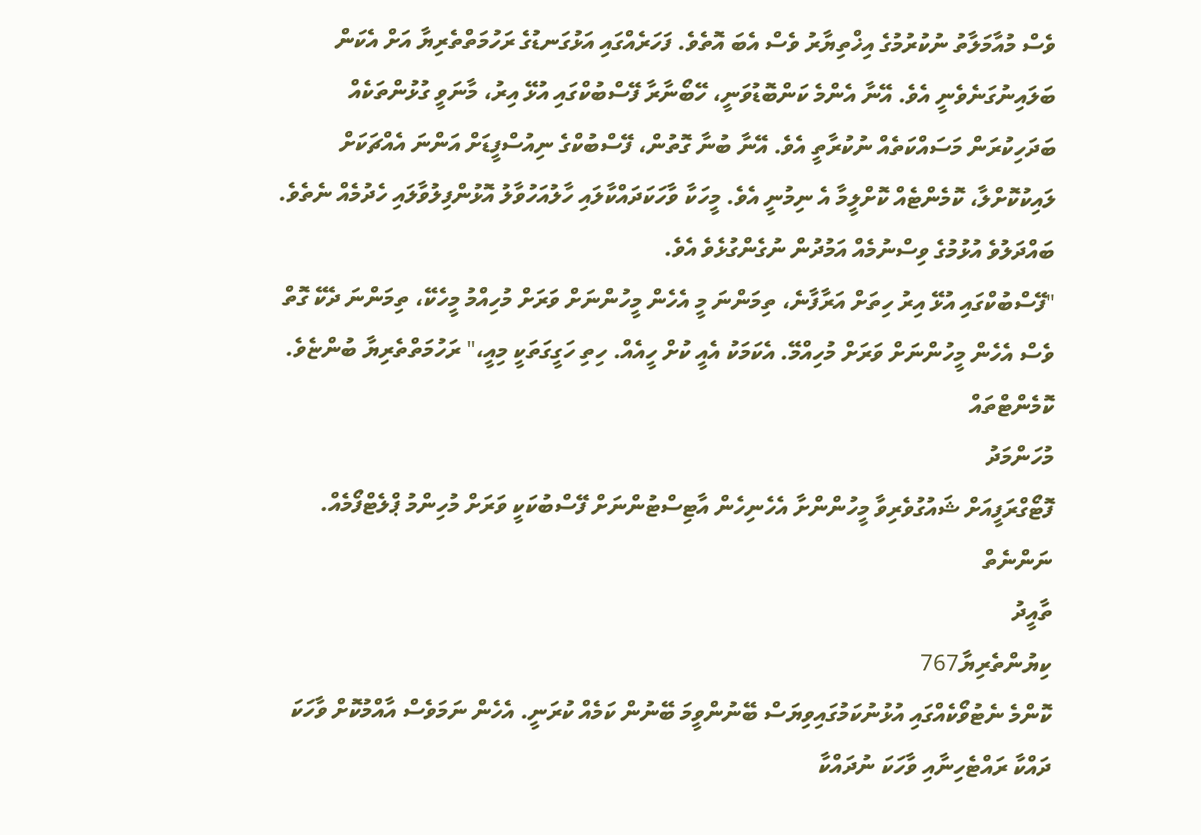ވެސް މުއާމަލާތު ނުކުރުމުގެ އިޚްތިޔާރު ވެސް އެބަ އޮތެވެ. ފަހަރެއްގައި އަޅުގަނޑުގެ ރަހުމަތްތެރިޔާ އަށް އެކަން ބަލައިނުގަނެވެނީ އެވެ. އޭނާ އެންމެ ކަންބޮޑުވަނީ، ހޭބޯނާރާ ފޭސްބުކްގައި އުޅޭ އިރު، މާނަވީ ގުޅުންތަކެއް ބަދަހިކުރަން މަސައްކަތެއް ނުކުރާތީ އެވެ. އޭނާ ބުނާ ގޮތުން، ފޭސްބުކްގެ ނިއުސްފީޑަށް އަންނަ އެއްޗަކަށް ލައިކުކޮށްލާ، ކޮމެންޓެއް ކޮށްލީމާ އެ ނިމުނީ އެވެ. މީހަކާ ވާހަކަދައްކާލައި ހާލުއަހުވާލު އޮޅުންފިލުވާލައި ހެދުމެއް ނެތެވެ. ބައްދަލުވެ އުޅުމުގެ ވިސްނުމެއް އަމުދުން ނުގެންގުޅެވެ އެވެ.
"ފޭސްބުކްގައި އުޅޭ އިރު ހިތަށް އަރާފާނެ، ތިމަންނަ މީ އެހެން މީހުންނަށް ވަރަށް މުހިއްމު މީހެކޭ، ތިމަންނަ ދެކޭ ގޮތް ވެސް އެހެން މީހުންނަށް ވަރަށް މުހިއްމޭ. އެކަމަކު އެއީ ކުށް ހީއެއް. ހިތި ހަގީގަތަކީ މިއީ،" ރަހުމަތްތެރިޔާ ބުންޏެވެ.
ކޮމެންޓްތައް
މުހަންމަދު
ފޮޓޯގްރަފީއަށް ޝައުގުވެރިވާ މީހުންންށާ އެހެނިހެން އާޓިސްޓުންނަށް ފޭސްބުކަކީ ވަރަށް މުހިންމު ޕްލެޓްފޯމެއް.
ނަންނެތް
ތާއީދު
ކިޔުންތެރިޔާ767
ކޮންމެ ނެޓުވޯކެއްގައި އުޅުނުކަމުގައިވިޔަސް ބޭނުންވީމަ ބޭނުން ކަމެއް ކުރަނީ. އެހެން ނަމަވެސް އާއްމުކޮށް ވާހަކަ ދައްކާ ރައްޓެހިނާއި ވާހަކަ ނުދައްކާ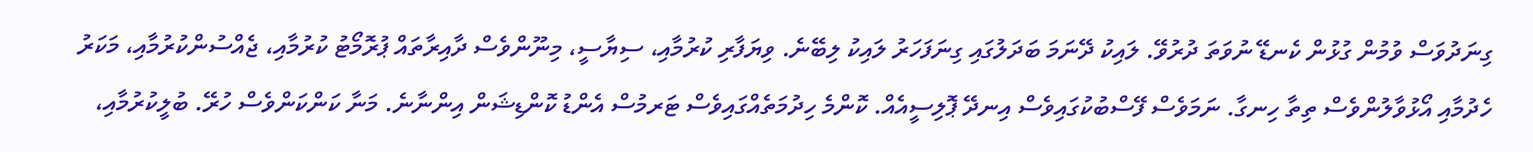ގިނަދުވަސް ވުމުން ގުޅުން ކެނޑޭ ނުވަތަ ދުރުވޭ. ލައިކު ދޭނަމަ ބަދަލުގައި ގިނަފަހަރު ލައިކު ލިބޭނެ. ވިޔަފާރި ކުރުމާއި، ސިޔާސީ، މިނޫންވެސް ދާއިރާތައް ޕުރޮމޯޓު ކުރުމާއި، ޖެއްސުންކުރުމާއި، މަކަރު ހެދުމާއި އޯޅުވާލުންވެސް ތިތާ ހިނގާ. ނަމަވެސް ފޭސްބުކުގައިވެސް އިނދޭ ޕޮލިސީއެއް. ކޮންމެ ހިދުމަތެއްގައިވެސް ޓަރމުސް އެންޑު ކޮންޑިޝަން އިންނާނެ. މަނާ ކަންކަންވެސް ހުރޭ. ބުލީކުރުމާއި،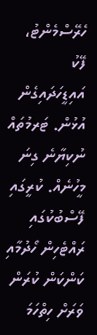ހެރޭސްމެންޓު، ފޭކު އައިޑީހަދައިގެން އުޅުން. ޓަރމުތައް ނުކިޔާނެ ގިނަ މީހުނެއް. ކުރީގައި ފޭސްބުކުގައި ރައްޓެހިން ހޯދުމާއި ކަންކަން ކުރަން ވަރަށް ހިތްހަމަ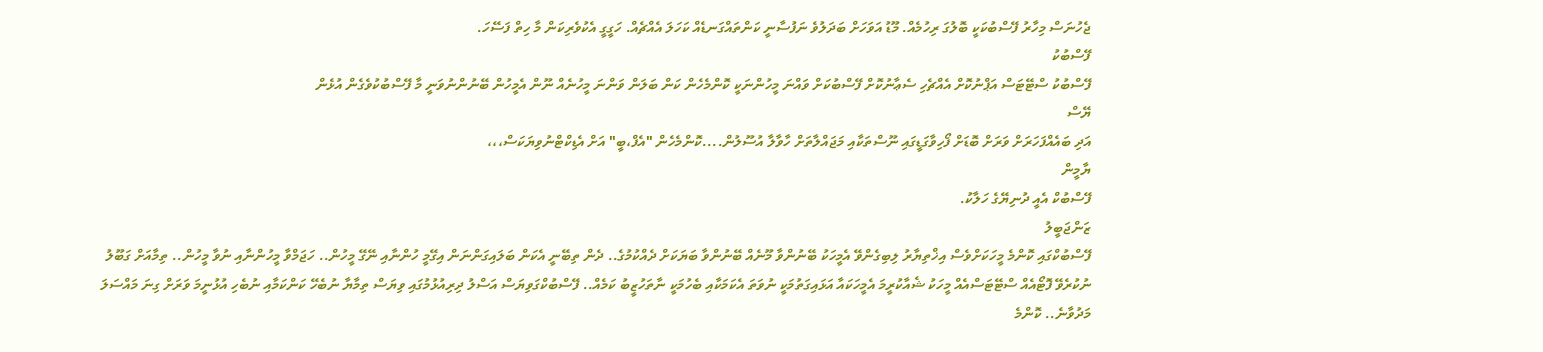ޖެހުނަސް މިހާރު ފޭސްބުކަކީ ބޮލުގަ ރިހުމެއް. މޫޑު އަވަހަށް ބަދަލުވެ ނަފުސާނީ ކަންތައްގަނޑެއް ކަހަލަ އެއްޗެއް. ހަގީގީ އެކުވެރިކަން މާ ހިތް ފަސޭހަ.
ފޭސްބުކު
ފޭސްބުކު ސްޓޭޓަސް އަޕްނުކޮށް އެއްޗެހި ސެޢާނުކޮށް ފޭސްބުކަށް ވައްނަ މީހުންނަކީ ކޮންމެހެން ކަން ބަލަން ވަންނަ މީހުނެއް ނޫން އެމީހުން ބޭނުންނުވަނީ މާ ފޭސްބުކުވެގެން އުޅެން
ޔޭސް
އަދި ބައެއްފަހަރަށް ވަރަށް ބޮޑަށް ފޯހިވާގަޑީގައި ނޫސްތަކާއި މަޖައްލާތަށް ހާވާލާ އުސޫލުން....ކޮންމެހެން "އެފް،ބީ" އަށް އެޑިކްޓްނުވިޔަކަސް،،،
ޔާމީން
ފޭސްބުކް އެއީ ދުނިޔޭގެ ހަލާކު.
ޒަންޖަބީލު
ފޭސްބުކްގައި ކޮންމެ މީހަކަށްވެސް އިޚްތިޔާރު ލިބިގެންވޭ އެމީހަކު ބޭނުންވާ މޫނެއް ބޭނުންވާ ބަޔަކަށް ދެއްކުމުގެ.. ދެން ތިބޭނީ އެކަން ބަލައިގަންނަން އިގޭމީ ހުންނާއި ނޭގޭ މީހުން.. ހަޖަމްވާ މީހުންނާއި ނުވާ މީހުން.. ތިމާއަށް ގަބޫލު ނުކުރެވޭ ފޮޓޯއެއް ސްޓޭޓަސްއެއް މީހަކު ޝެއާކުރީމަ އެމީހަކައާ އަޅައިގަތުމަކީ ނުވަތަ އެކަމަކާއި ބެހުމަކީ ނާތަހުޒީބު ކަމެއް.. ފޭސްބުކްގަވިޔަސް އަސްލު ދިރިއުޅުމުގައި ވިޔަސް ތިމާޔާ ނުބެހޭ ކަންކަމާއި ނުބެހި އުޅުނީމަ ވަރަށް ގިނަ މައްސަލަ މަދުވާނެ.. ކޮންމެ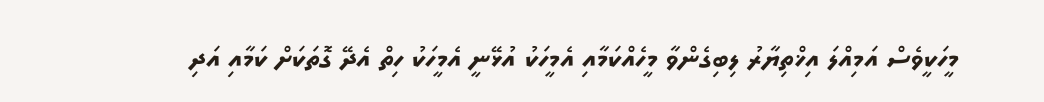މީހަކީވެސް އަމިއްލަ އިޚްތިޔާރު ލިބިގެންވާ މީހެއްކަމާއި އެމީހަކު އުޅޭނީ އެމީހަކު ހިތް އެދޭ ގޮތަކަށް ކަމާއި އަދި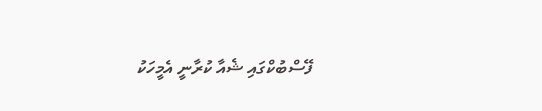ފޭސްބުކްގައި ޝެއާ ކުރާނީ އެމީހަކު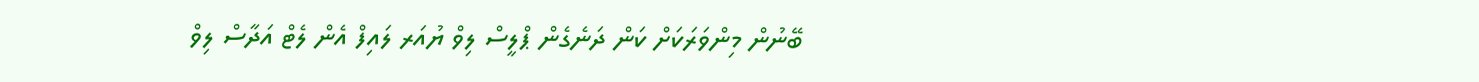ބޭނުން މިންވަރަކަށް ކަން ދަނެގެން ޕްލީސް ލިވް ޔުއަރ ލައިފް އެން ލެޓް އަދާސް ލިވް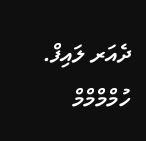ދެއަރ ލައިފް.
ހުމްމްމްމް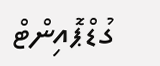ގުޑްޕޮއިންޓް